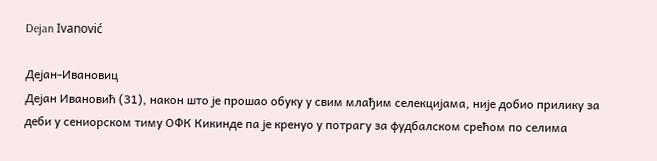Dejan Ivanović

Дејан-Ивановиц
Дејан Ивановић (31), након што је прошао обуку у свим млађим селекцијама, није добио прилику за деби у сениорском тиму ОФК Кикинде па је кренуо у потрагу за фудбалском срећом по селима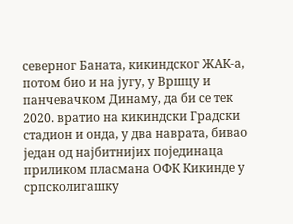северног Баната, кикиндског ЖАК-а, потом био и на југу, у Вршцу и панчевачком Динаму, да би се тек 2020. вратио на кикиндски Градски стадион и онда, у два наврата, бивао један од најбитнијих појединаца приликом пласмана ОФК Кикинде у српсколигашку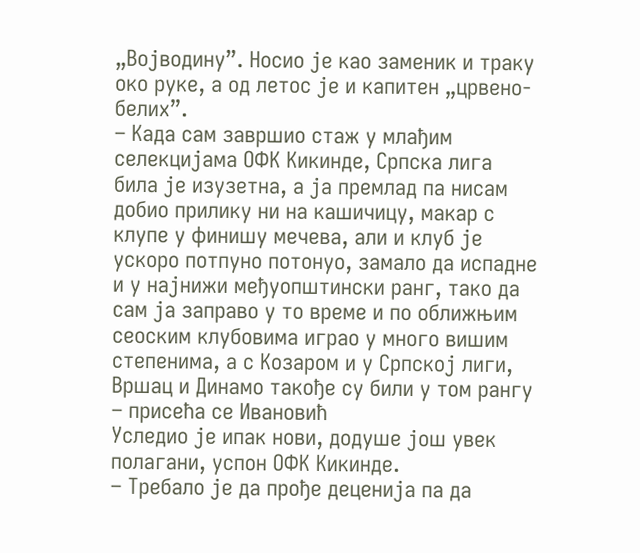„Војводину”. Носио је као заменик и траку око руке, а од летос је и капитен „црвено-белих”.
– Када сам завршио стаж у млађим селекцијама ОФК Кикинде, Српска лига била је изузетна, а ја премлад па нисам добио прилику ни на кашичицу, макар с клупе у финишу мечева, али и клуб је ускоро потпуно потонуо, замало да испадне и у најнижи међуопштински ранг, тако да сам ја заправо у то време и по оближњим сеоским клубовима играо у много вишим степенима, а с Козаром и у Српској лиги, Вршац и Динамо такође су били у том рангу – присећа се Ивановић
Уследио је ипак нови, додуше још увек полагани, успон ОФК Кикинде.
– Требало је да прође деценија па да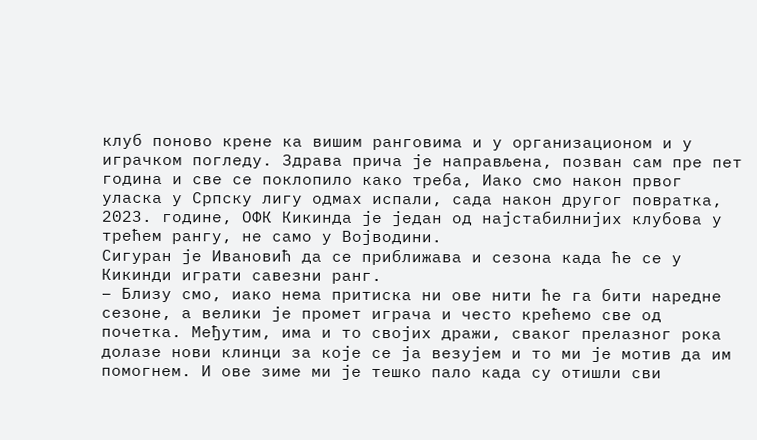клуб поново крене ка вишим ранговима и у организационом и у играчком погледу. Здрава прича је направљена, позван сам пре пет година и све се поклопило како треба, Иако смо након првог уласка у Српску лигу одмах испали, сада након другог повратка, 2023. године, ОФК Кикинда је један од најстабилнијих клубова у трећем рангу, не само у Војводини.
Сигуран је Ивановић да се приближава и сезона када ће се у Кикинди играти савезни ранг.
– Близу смо, иако нема притиска ни ове нити ће га бити наредне сезоне, а велики је промет играча и често крећемо све од почетка. Међутим, има и то својих дражи, сваког прелазног рока долазе нови клинци за које се ја везујем и то ми је мотив да им помогнем. И ове зиме ми је тешко пало када су отишли сви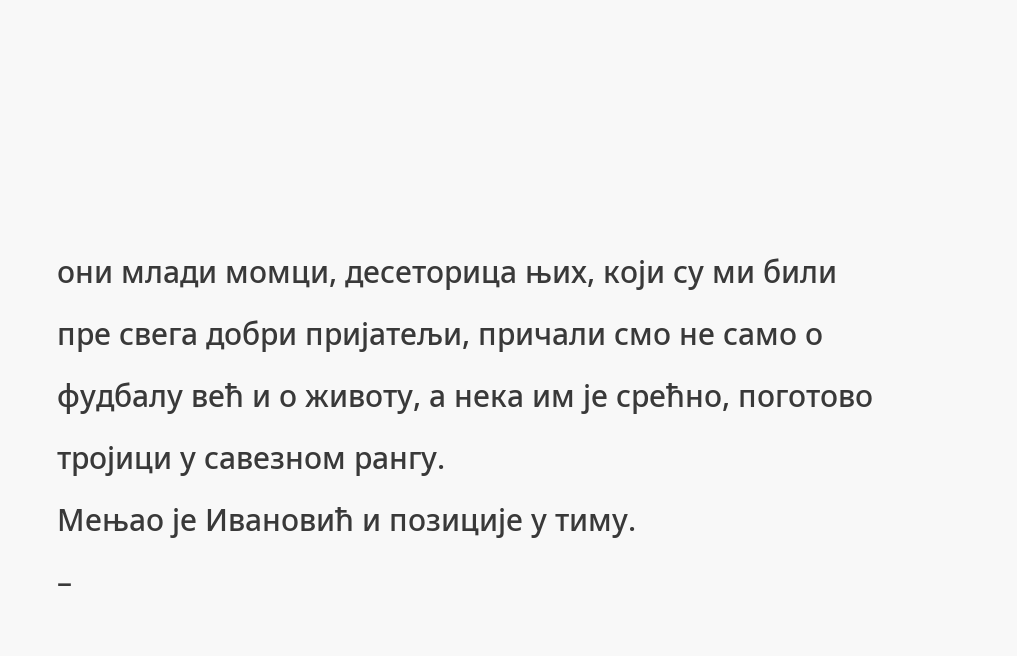они млади момци, десеторица њих, који су ми били пре свега добри пријатељи, причали смо не само о фудбалу већ и о животу, а нека им је срећно, поготово тројици у савезном рангу.
Мењао је Ивановић и позиције у тиму.
–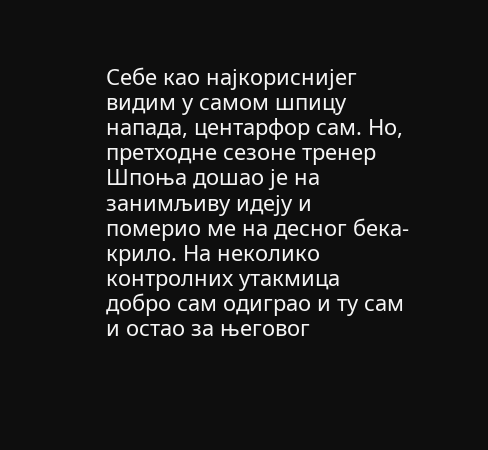Себе као најкориснијег видим у самом шпицу напада, центарфор сам. Но, претходне сезоне тренер Шпоња дошао је на занимљиву идеју и померио ме на десног бека-крило. На неколико контролних утакмица добро сам одиграо и ту сам и остао за његовог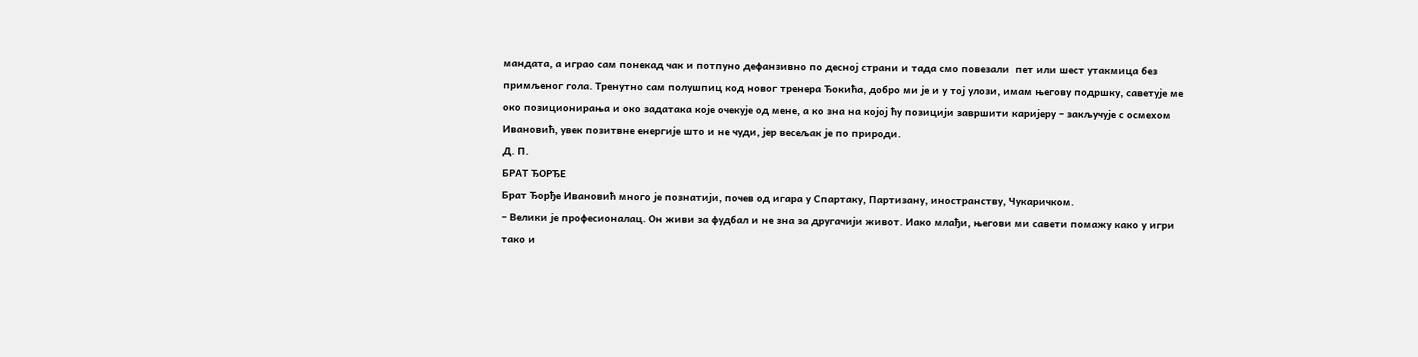мандата, а играо сам понекад чак и потпуно дефанзивно по десној страни и тада смо повезали  пет или шест утакмица без примљеног гола. Тренутно сам полушпиц код новог тренера Ђокића, добро ми је и у тој улози, имам његову подршку, саветује ме око позиционирања и око задатака које очекује од мене, а ко зна на којој ћу позицији завршити каријеру – закључује с осмехом Ивановић, увек позитвне енергије што и не чуди, јер весељак је по природи.
Д. П.
БРАТ ЂОРЂЕ
Брат Ђорђе Ивановић много је познатији, почев од игара у Спартаку, Партизану, иностранству, Чукаричком.
– Велики је професионалац. Он живи за фудбал и не зна за другачији живот. Иако млађи, његови ми савети помажу како у игри тако и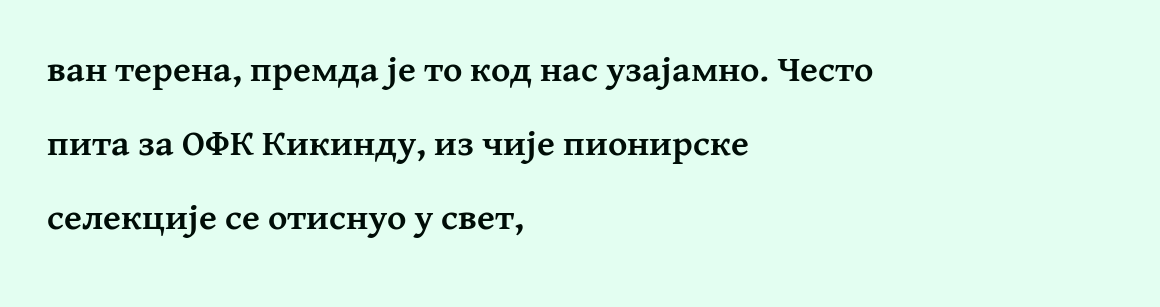ван терена, премда је то код нас узајамно. Често пита за ОФК Кикинду, из чије пионирске селекције се отиснуо у свет,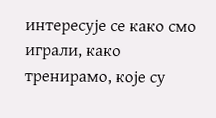интересује се како смо играли, како тренирамо, које су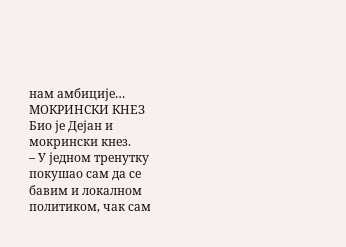нам амбиције…
МОКРИНСКИ КНЕЗ
Био је Дејан и мокрински кнез.
– У једном тренутку покушао сам да се бавим и локалном политиком, чак сам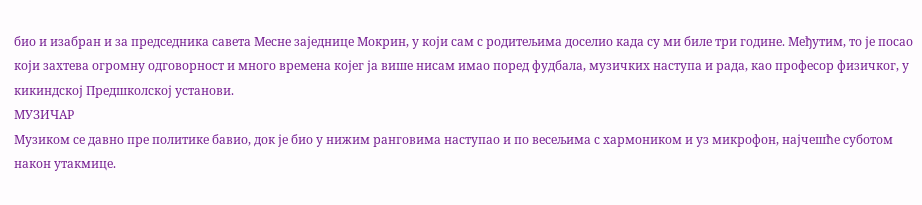био и изабран и за председника савета Месне заједнице Мокрин, у који сам с родитељима доселио када су ми биле три године. Међутим, то је посао који захтева огромну одговорност и много времена којег ја више нисам имао поред фудбала, музичких наступа и рада, као професор физичког, у кикиндској Предшколској установи.
МУЗИЧАР
Музиком се давно пре политике бавио, док је био у нижим ранговима наступао и по весељима с хармоником и уз микрофон, најчешће суботом након утакмице.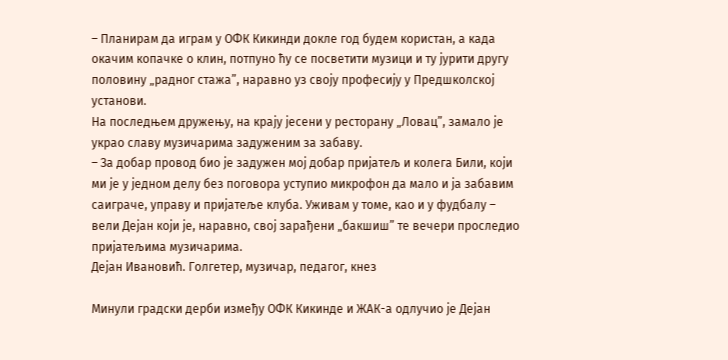– Планирам да играм у ОФК Кикинди докле год будем користан, а када окачим копачке о клин, потпуно ћу се посветити музици и ту јурити другу половину „радног стажа”, наравно уз своју професију у Предшколској установи.
На последњем дружењу, на крају јесени у ресторану „Ловац”, замало је  украо славу музичарима задуженим за забаву.
– За добар провод био је задужен мој добар пријатељ и колега Били, који ми је у једном делу без поговора уступио микрофон да мало и ја забавим саиграче, управу и пријатеље клуба. Уживам у томе, као и у фудбалу – вели Дејан који је, наравно, свој зарађени „бакшиш” те вечери проследио пријатељима музичарима.
Дејан Ивановић. Голгетер, музичар, педагог, кнез

Минули градски дерби између ОФК Кикинде и ЖАК-а одлучио је Дејан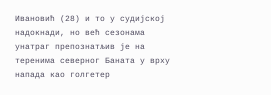Ивановић (28) и то у судијској надокнади, но већ сезонама унатраг препознатљив је на теренима северног Баната у врху напада као голгетер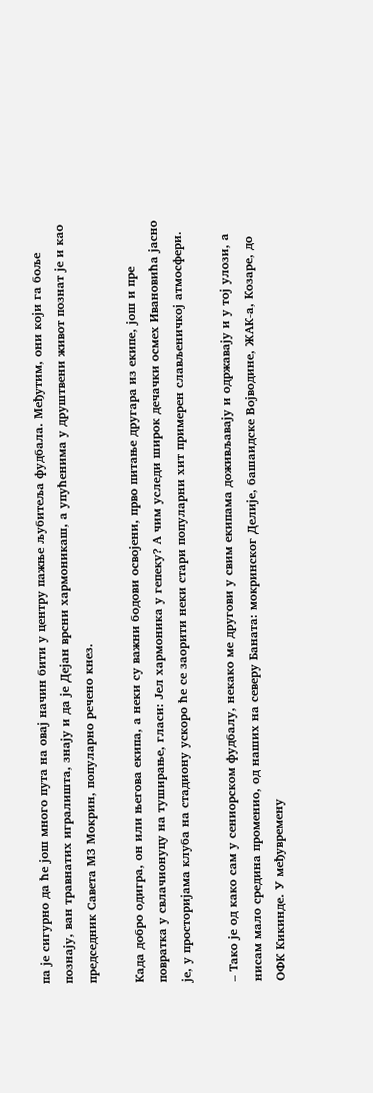па је сигурно да ће још много пута на овај начин бити у центру пажње љубитеља фудбала. Међутим, они који га боље познају, ван травнатих игралишта, знају и да је Дејан врсни хармоникаш, а упућенима у друштвени живот познат је и као председник Савета МЗ Мокрин, популарно речено кнез.

Када добро одигра, он или његова екипа, а неки су важни бодови освојени, прво питање другара из екипе, још и пре повратка у свлачионуцу на туширање, гласи: Јел хармоника у гепеку? А чим уследи широк дечачки осмех Ивановића јасно је, у просторијама клуба на стадиону ускоро ће се заорити неки стари популарни хит примерен слављеничкој атмосфери.

– Тако је од како сам у сениорском фудбалу, некако ме другови у свим екипама доживљавају и одржавају и у тој улози, а нисам мало средина променио, од наших на северу Баната: мокринског Делије, башаидске Војводине, ЖАК-а, Козаре, до ОФК Кикинде. У међувремену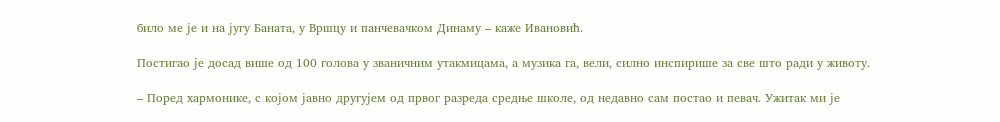било ме је и на југу Баната, у Вршцу и панчевачком Динаму – каже Ивановић.

Постигао је досад више од 100 голова у званичним утакмицама, а музика га, вели, силно инспирише за све што ради у животу.

– Поред хармонике, с којом јавно другујем од првог разреда средње школе, од недавно сам постао и певач. Ужитак ми је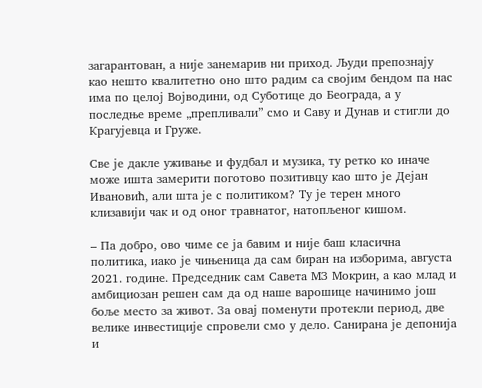загарантован, а није занемарив ни приход. Људи препознају као нешто квалитетно оно што радим са својим бендом па нас има по целој Војводини, од Суботице до Београда, а у последње време „препливали” смо и Саву и Дунав и стигли до Крагујевца и Груже.

Све је дакле уживање и фудбал и музика, ту ретко ко иначе може ишта замерити поготово позитивцу као што је Дејан Ивановић, али шта је с политиком? Ту је терен много клизавији чак и од оног травнатог, натопљеног кишом.

– Па добро, ово чиме се ја бавим и није баш класична политика, иако је чињеница да сам биран на изборима, августа 2021. године. Председник сам Савета МЗ Мокрин, а као млад и амбициозан решен сам да од наше варошице начинимо још боље место за живот. За овај поменути протекли период, две велике инвестиције спровели смо у дело. Санирана је депонија и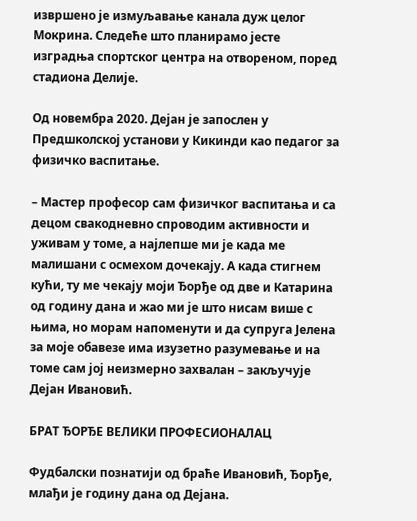извршено је измуљавање канала дуж целог Мокрина. Следеће што планирамо јесте изградња спортског центра на отвореном, поред стадиона Делије.

Од новембра 2020. Дејан је запослен у Предшколској установи у Кикинди као педагог за физичко васпитање.

– Мастер професор сам физичког васпитања и са децом свакодневно спроводим активности и уживам у томе, а најлепше ми је када ме малишани с осмехом дочекају. А када стигнем кући, ту ме чекају моји Ђорђе од две и Катарина од годину дана и жао ми је што нисам више с њима, но морам напоменути и да супруга Јелена за моје обавезе има изузетно разумевање и на томе сам јој неизмерно захвалан – закључује Дејан Ивановић.

БРАТ ЂОРЂЕ ВЕЛИКИ ПРОФЕСИОНАЛАЦ

Фудбалски познатији од браће Ивановић, Ђорђе, млађи је годину дана од Дејана.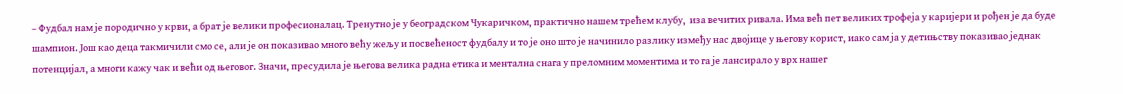– Фудбал нам је породично у крви, а брат је велики професионалац. Тренутно је у београдском Чукаричком, практично нашем трећем клубу,  иза вечитих ривала. Има већ пет великих трофеја у каријери и рођен је да буде шампион. Још као деца такмичили смо се, али је он показивао много већу жељу и посвећеност фудбалу и то је оно што је начинило разлику између нас двојице у његову корист, иако сам ја у детињству показивао једнак потенцијал, а многи кажу чак и већи од његовог. Значи, пресудила је његова велика радна етика и ментална снага у преломним моментима и то га је лансирало у врх нашег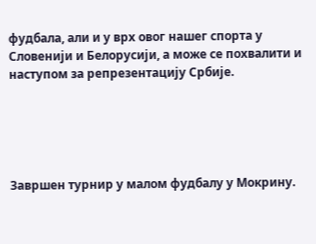фудбала, али и у врх овог нашег спорта у Словенији и Белорусији, а може се похвалити и наступом за репрезентацију Србије.





Завршен турнир у малом фудбалу у Мокрину.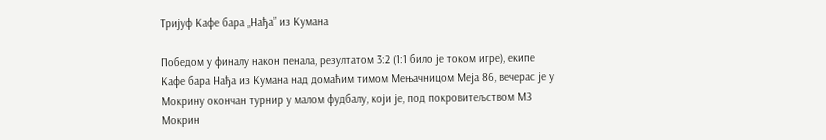Тријуф Кафе бара „Нађа” из Кумана

Победом у финалу након пенала, резултатом 3:2 (1:1 било је током игре), екипе Кафе бара Нађа из Кумана над домаћим тимом Мењачницом Меја 86, вечерас је у Мокрину окончан турнир у малом фудбалу, који је, под покровитељством МЗ Мокрин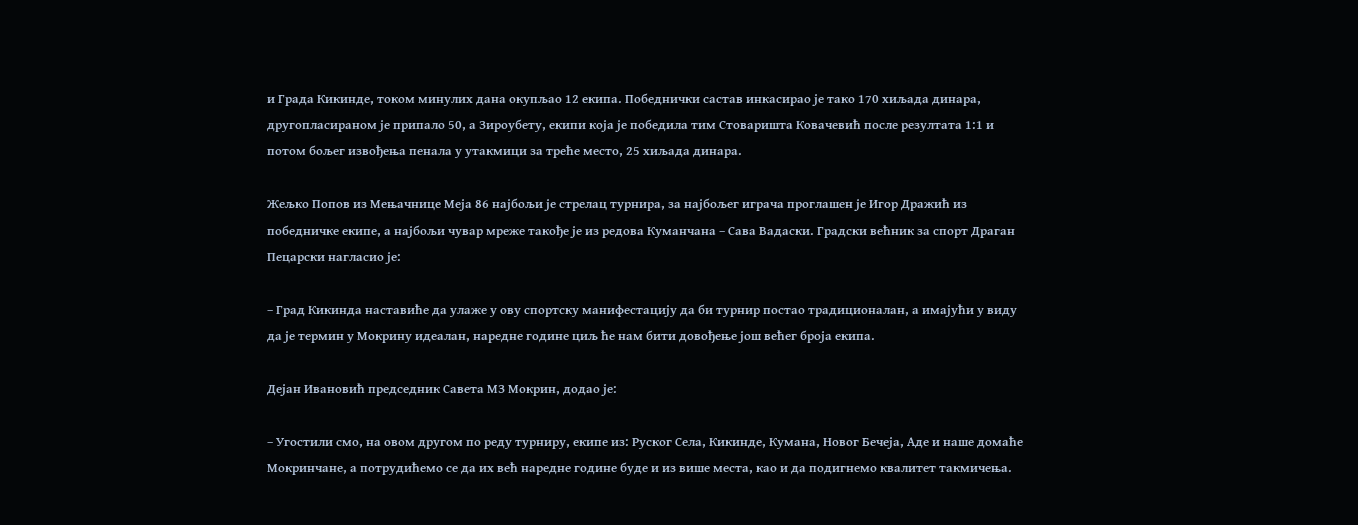и Града Кикинде, током минулих дана окупљао 12 екипа. Победнички састав инкасирао је тако 170 хиљада динара, другопласираном је припало 50, а Зироубету, екипи која је победила тим Стоваришта Ковачевић после резултата 1:1 и потом бољег извођења пенала у утакмици за треће место, 25 хиљада динара.

Жељко Попов из Мењачнице Меја 86 најбољи је стрелац турнира, за најбољег играча проглашен је Игор Дражић из победничке екипе, а најбољи чувар мреже такође је из редова Куманчана – Сава Вадаски. Градски већник за спорт Драган Пецарски нагласио је:

– Град Кикинда наставиће да улаже у ову спортску манифестацију да би турнир постао традиционалан, а имајући у виду да је термин у Мокрину идеалан, наредне године циљ ће нам бити довођење још већег броја екипа.

Дејан Ивановић председник Савета МЗ Мокрин, додао је:

– Угостили смо, на овом другом по реду турниру, екипе из: Руског Села, Кикинде, Кумана, Новог Бечеја, Аде и наше домаће Мокринчане, а потрудићемо се да их већ наредне године буде и из више места, као и да подигнемо квалитет такмичења.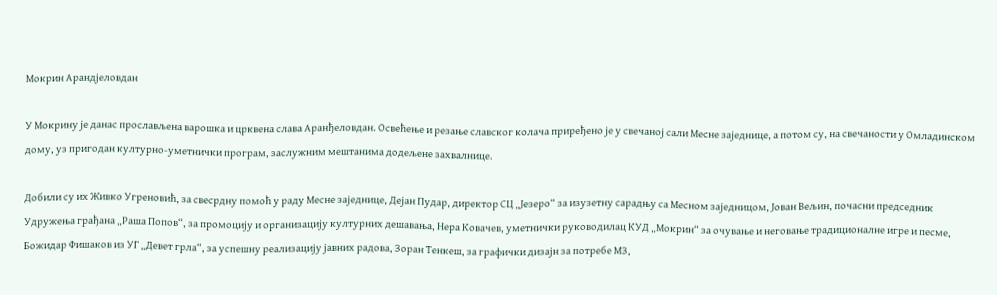Мокрин Арандјеловдан

У Мокрину је данас прослављена варошка и црквена слава Аранђеловдан. Освећење и резање славског колача приређено је у свечаној сали Месне заједнице, а потом су, на свечаности у Омладинском дому, уз пригодан културно-уметнички програм, заслужним мештанима додељене захвалнице.

Добили су их Живко Угреновић, за свесрдну помоћ у раду Месне заједнице, Дејан Пудар, директор СЦ „Језеро“ за изузетну сарадњу са Месном заједницом, Јован Вељин, почасни председник Удружења грађана „Раша Попов“, за промоцију и организацију културних дешавања, Нера Ковачев, уметнички руководилац КУД „Мокрин“ за очување и неговање традиционалне игре и песме, Божидар Фишаков из УГ „Девет грла“, за успешну реализацију јавних радова, Зоран Тенкеш, за графички дизајн за потребе МЗ,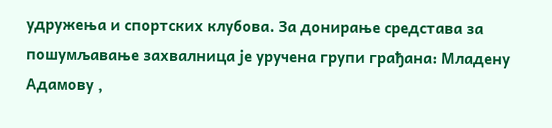удружења и спортских клубова. За донирање средстава за пошумљавање захвалница је уручена групи грађана: Младену Адамову ,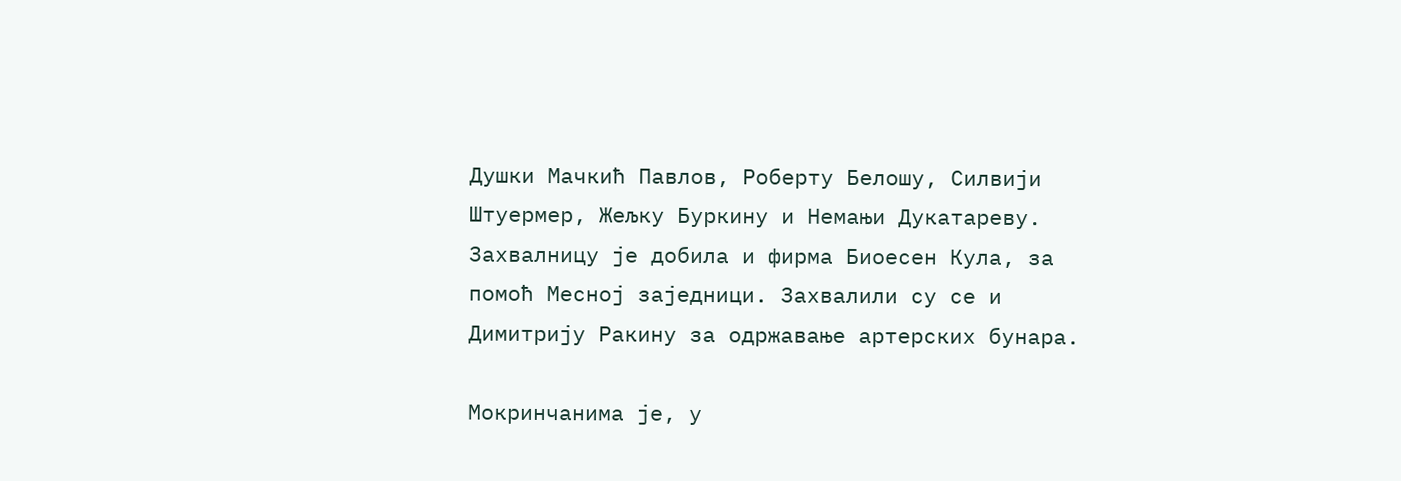Душки Мачкић Павлов, Роберту Белошу, Силвији Штуермер, Жељку Буркину и Немањи Дукатареву. Захвалницу је добила и фирма Биоесен Кула, за помоћ Месној заједници. Захвалили су се и Димитрију Ракину за одржавање артерских бунара.

Мокринчанима је, у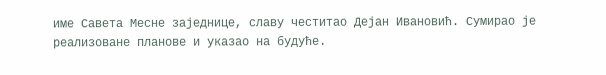име Савета Месне заједнице, славу честитао Дејан Ивановић. Сумирао је реализоване планове и указао на будуће.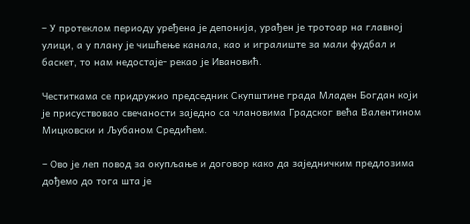– У протеклом периоду уређена је депонија, урађен је тротоар на главној улици, а у плану је чишћење канала, као и игралиште за мали фудбал и баскет, то нам недостаје- рекао је Ивановић.

Честиткама се придружио председник Скупштине града Младен Богдан који је присуствовао свечаности заједно са члановима Градског већа Валентином Мицковски и Љубаном Средићем.

– Ово је леп повод за окупљање и договор како да заједничким предлозима дођемо до тога шта је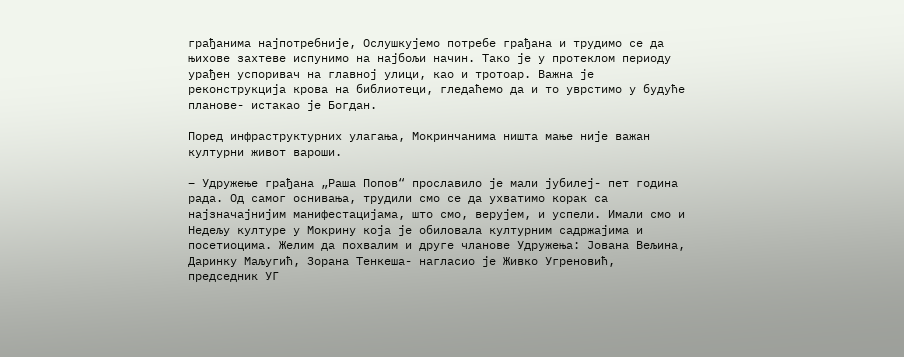грађанима најпотребније, Ослушкујемо потребе грађана и трудимо се да њихове захтеве испунимо на најбољи начин. Тако је у протеклом периоду урађен успоривач на главној улици, као и тротоар. Важна је реконструкција крова на библиотеци, гледаћемо да и то уврстимо у будуће планове- истакао је Богдан.

Поред инфраструктурних улагања, Мокринчанима ништа мање није важан културни живот вароши.

– Удружење грађана „Раша Попов“ прославило је мали јубилеј- пет година рада. Од самог оснивања, трудили смо се да ухватимо корак са најзначајнијим манифестацијама, што смо, верујем, и успели. Имали смо и Недељу културе у Мокрину која је обиловала културним садржајима и посетиоцима. Желим да похвалим и друге чланове Удружења: Јована Вељина, Даринку Маљугић, Зорана Тенкеша- нагласио је Живко Угреновић, председник УГ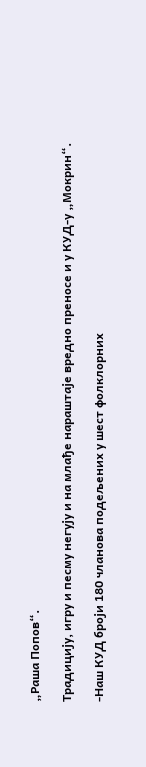„Раша Попов“.

Традицију, игру и песму негују и на млађе нараштаје вредно преносе и у КУД-у „Мокрин“.

-Наш КУД броји 180 чланова подељених у шест фолклорних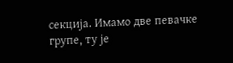секција. Имамо две певачке групе, ту је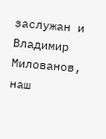заслужан и Владимир Милованов, наш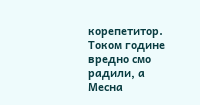корепетитор. Током године вредно смо радили, а Месна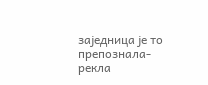заједница је то препознала- рекла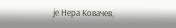је Нера Ковачев,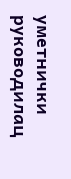уметнички руководилац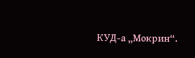КУД-а „Мокрин“.